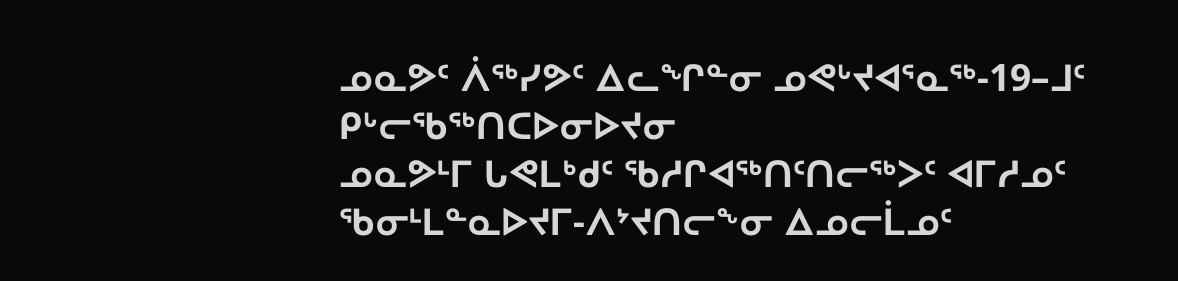ᓄᓇᕗᑦ ᐲᖅᓯᕗᑦ ᐃᓚᖏᓐᓂ ᓄᕙᒡᔪᐊᕐᓇᖅ-19–ᒧᑦ ᑭᒡᓕᖃᖅᑎᑕᐅᓂᐅᔪᓂ
ᓄᓇᕗᒻᒥ ᒐᕙᒪᒃᑯᑦ ᖃᓱᒋᐊᖅᑎᑦᑎᓕᖅᐳᑦ ᐊᒥᓱᓄᑦ ᖃᓂᒻᒪᓐᓇᐅᔪᒥ-ᐱᔾᔪᑎᓕᖕᓂ ᐃᓄᓕᒫᓄᑦ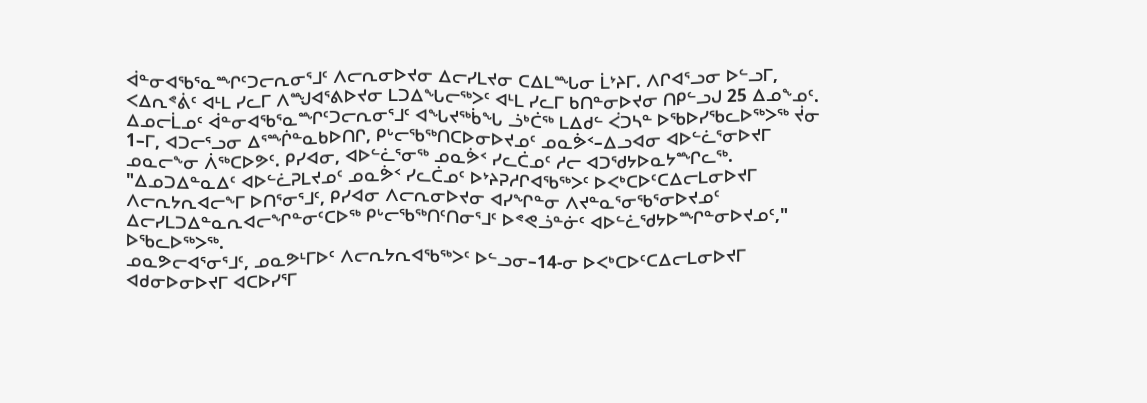ᐋᓐᓂᐊᖃᕐᓇᙱᑦᑐᓕᕆᓂᕐᒧᑦ ᐱᓕᕆᓂᐅᔪᓂ ᐃᓕᓯᒪᔪᓂ ᑕᐃᒪᙵᓂ ᒫᔾᔨᒥ. ᐱᒋᐊᕐᓗᓂ ᐅᓪᓗᒥ, ᐸᐃᕆᕝᕖᑦ ᐊᒻᒪ ᓯᓚᒥ ᐱᙳᐊᕐᕕᐅᔪᓂ ᒪᑐᐃᖓᓕᖅᐳᑦ ᐊᒻᒪ ᓯᓚᒥ ᑲᑎᓐᓂᐅᔪᓂ ᑎᑭᓪᓗᒍ 25 ᐃᓄᖕᓄᑦ.
ᐃᓄᓕᒫᓄᑦ ᐋᓐᓂᐊᖃᕐᓇᙱᑦᑐᓕᕆᓂᕐᒧᑦ ᐊᖓᔪᖅᑳᖓ ᓘᒃᑖᖅ ᒪᐃᑯᓪ ᐹᑐᓴᓐ ᐅᖃᐅᓯᖃᓚᐅᖅᐳᖅ ᔫᓂ 1–ᒥ, ᐊᑐᓕᕐᓗᓂ ᐃᕐᙲᓐᓇᑲᐅᑎᒋ, ᑭᒡᓕᖃᖅᑎᑕᐅᓂᐅᔪᓄᑦ ᓄᓇᕘᑉ–ᐃᓗᐊᓂ ᐊᐅᓪᓛᕐᓂᐅᔪᒥ ᓄᓇᓕᖕᓂ ᐲᖅᑕᐅᕗᑦ. ᑭᓯᐊᓂ, ᐊᐅᓪᓛᕐᓂᖅ ᓄᓇᕘᑉ ᓯᓚᑖᓄᑦ ᓱᓕ ᐊᑐᖁᔭᐅᓇᔭᙱᓚᖅ.
"ᐃᓄᑐᐃᓐᓇᐃᑦ ᐊᐅᓪᓛᕈᒪᔪᓄᑦ ᓄᓇᕘᑉ ᓯᓚᑖᓄᑦ ᐅᔾᔨᕈᓱᒋᐊᖃᖅᐳᑦ ᐅᐸᒃᑕᐅᑦᑕᐃᓕᒪᓂᐅᔪᒥ ᐱᓕᕆᔭᕆᐊᓕᖕᒥ ᐅᑎᕐᓂᕐᒧᑦ, ᑭᓯᐊᓂ ᐱᓕᕆᓂᐅᔪᓂ ᐊᓯᖏᓐᓂ ᐱᔪᓐᓇᕐᓂᖃᕐᓂᐅᔪᓄᑦ ᐃᓕᓯᒪᑐᐃᓐᓇᕆᐊᓕᖏᓐᓂᑦᑕᐅᖅ ᑭᒡᓕᖃᖅᑎᑦᑎᓂᕐᒧᑦ ᐅᕝᕙᓘᓐᓃᑦ ᐊᐅᓪᓛᖁᔭᐅᙱᓐᓂᐅᔪᓄᑦ," ᐅᖃᓚᐅᖅᐳᖅ.
ᓄᓇᕗᓕᐊᕐᓂᕐᒧᑦ, ᓄᓇᕗᒻᒥᐅᑦ ᐱᓕᕆᔭᕆᐊᖃᖅᐳᑦ ᐅᓪᓗᓂ–14-ᓂ ᐅᐸᒃᑕᐅᑦᑕᐃᓕᒪᓂᐅᔪᒥ ᐊᑯᓂᐅᓂᐅᔪᒥ ᐊᑕᐅᓯᕐᒥ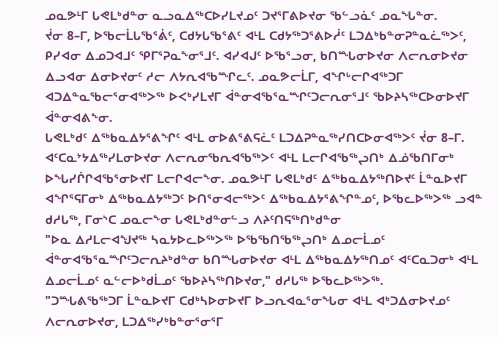ᓄᓇᕗᒻᒥ ᒐᕙᒪᒃᑯᓐᓂ ᓇᓗᓇᐃᖅᑕᐅᓯᒪᔪᓄᑦ ᑐᔪᕐᒥᕕᐅᔪᓂ ᖃᓪᓗᓈᑦ ᓄᓇᖓᓐᓂ.
ᔫᓂ 8–ᒥ, ᐅᖃᓕᒫᒐᖃᕐᕖᑦ, ᑕᑯᔭᒐᖃᕐᕕᑦ ᐊᒻᒪ ᑕᑯᔭᖅᑐᕐᕕᐅᓲᑦ ᒪᑐᐃᒃᑲᓐᓂᕈᓐᓇᓛᖅᐳᑦ, ᑭᓯᐊᓂ ᐃᓄᑐᐊᒧᑦ ᕿᒥᕐᕈᓇᖕᓂᕐᒧᑦ. ᐊᓯᐊᒍᑦ ᐅᖃᕐᓗᓂ, ᑲᑎᙵᓂᐅᔪᓂ ᐱᓕᕆᓂᐅᔪᓂ ᐃᓗᐊᓂ ᐃᓂᐅᔪᓂᑦ ᓱᓕ ᐱᔭᕆᐊᖃᙱᓚᑦ. ᓄᓇᕗᓕᒫᒥ, ᐊᖏᒡᓕᒋᐊᖅᑐᒥ ᐊᑐᐃᓐᓇᖃᓕᕐᓂᐊᖅᐳᖅ ᐅᐸᒃᓯᒪᔪᒥ ᐋᓐᓂᐊᖃᕐᓇᙱᑦᑐᓕᕆᓂᕐᒧᑦ ᖃᐅᔨᓴᖅᑕᐅᓂᐅᔪᒥ ᐋᓐᓂᐊᕕᖕᓂ.
ᒐᕙᒪᒃᑯᑦ ᐃᖅᑲᓇᐃᔭᕐᕕᖏᑦ ᐊᒻᒪ ᓂᐅᕕᕐᕕᕋᓛᑦ ᒪᑐᐃᕈᓐᓇᖅᓯᑎᑕᐅᓂᐊᖅᐳᑦ ᔫᓂ 8–ᒥ. ᐊᑦᑕᓇᔾᔭᐃᖅᓯᒪᓂᐅᔪᓂ ᐱᓕᕆᓂᖃᕆᐊᖃᖅᐳᑦ ᐊᒻᒪ ᒪᓕᒋᐊᖃᖅᖢᑎᒃ ᐃᓅᖃᑎᒥᓂᒃ ᐅᖓᓯᒌᒋᐊᖃᕐᓂᐅᔪᒥ ᒪᓕᒋᐊᓕᖕᓂ. ᓄᓇᕗᒻᒥ ᒐᕙᒪᒃᑯᑦ ᐃᖅᑲᓇᐃᔭᖅᑎᐅᔪᑦ ᒫᓐᓇᐅᔪᒥ ᐊᖏᕐᕋᒥᓂᒃ ᐃᖅᑲᓇᐃᔭᖅᑐᑦ ᐅᑎᕐᓂᐊᓕᖅᐳᑦ ᐃᖅᑲᓇᐃᔭᕐᕕᖏᓐᓄᑦ, ᐅᖃᓚᐅᖅᐳᖅ ᓗᐊᓐ ᑯᓱᒐᖅ, ᒥᓂᔅᑕ ᓄᓇᓕᖕᓂ ᒐᕙᒪᒃᑯᓐᓂᓪᓗ ᐱᔨᑦᑎᕋᖅᑎᒃᑯᓐᓂ
"ᐅᓇ ᐃᓱᒪᓕᐊᖑᔪᖅ ᓴᓇᔭᐅᓚᐅᖅᐳᖅ ᐅᖃᖃᑎᖃᖅᖢᑎᒃ ᐃᓄᓕᒫᓄᑦ ᐋᓐᓂᐊᖃᕐᓇᙱᑦᑐᓕᕆᔨᒃᑯᓐᓂ ᑲᑎᙵᓂᐅᔪᓂ ᐊᒻᒪ ᐃᖅᑲᓇᐃᔭᖅᑎᓄᑦ ᐊᑦᑕᓇᑐᓂᒃ ᐊᒻᒪ ᐃᓄᓕᒫᓄᑦ ᓇᓪᓕᐅᒃᑯᒫᓄᑦ ᖃᐅᔨᓴᖅᑎᐅᔪᓂ," ᑯᓱᒐᖅ ᐅᖃᓚᐅᖅᐳᖅ.
"ᑐᙵᕕᖃᖅᑐᒥ ᒫᓐᓇᐅᔪᒥ ᑕᑯᒃᓴᐅᓂᐅᔪᒥ ᐅᓗᕆᐊᓇᕐᓂᖓᓂ ᐊᒻᒪ ᐊᒃᑐᐃᓂᐅᔪᓄᑦ ᐱᓕᕆᓂᐅᔪᓂ, ᒪᑐᐃᖅᓯᒃᑲᓐᓂᕐᓂᕐᒥ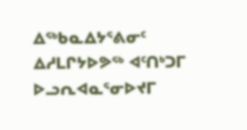ᐃᖅᑲᓇᐃᔭᕐᕕᓂᑦ ᐃᓱᒪᒋᔭᐅᕗᖅ ᐊᑦᑎᒃᑐᒥ ᐅᓗᕆᐊᓇᕐᓂᐅᔪᒥ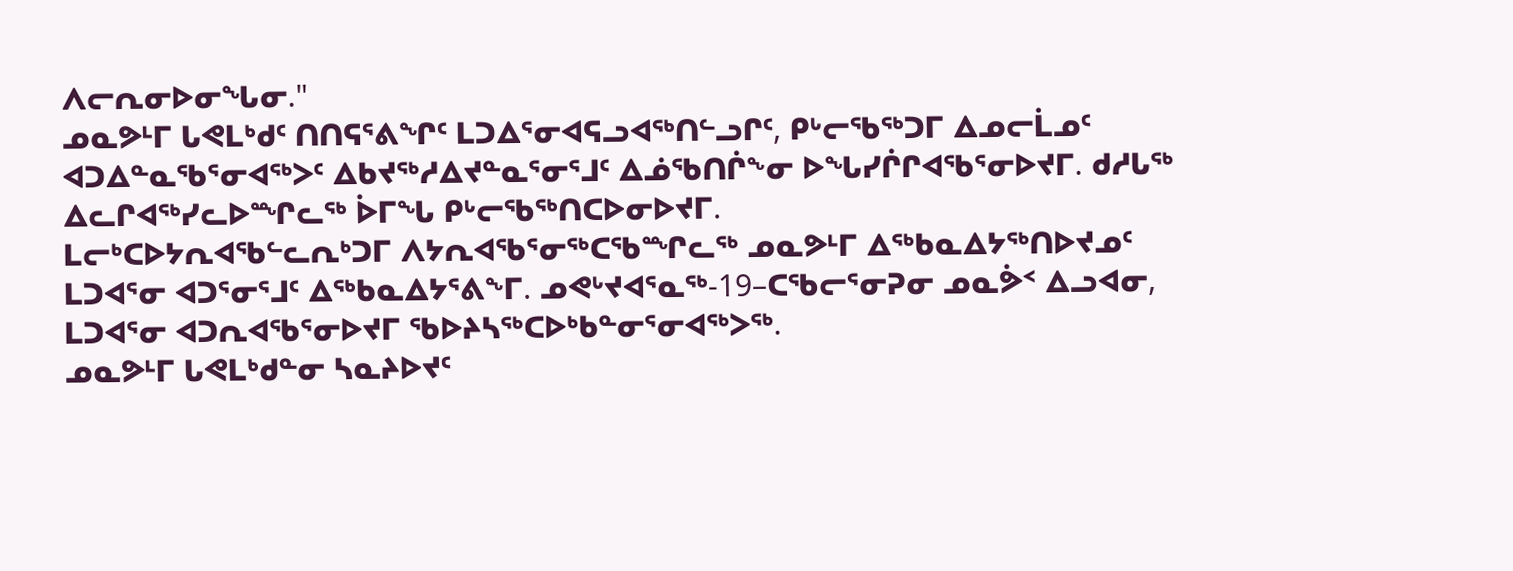ᐱᓕᕆᓂᐅᓂᖓᓂ."
ᓄᓇᕗᒻᒥ ᒐᕙᒪᒃᑯᑦ ᑎᑎᕋᕐᕕᖏᑦ ᒪᑐᐃᕐᓂᐊᕋᓗᐊᖅᑎᓪᓗᒋᑦ, ᑭᒡᓕᖃᖅᑐᒥ ᐃᓄᓕᒫᓄᑦ ᐊᑐᐃᓐᓇᖃᕐᓂᐊᖅᐳᑦ ᐃᑲᔪᖅᓱᐃᔪᓐᓇᕐᓂᕐᒧᑦ ᐃᓅᖃᑎᒌᖕᓂ ᐅᖓᓯᒌᒋᐊᖃᕐᓂᐅᔪᒥ. ᑯᓱᒐᖅ ᐃᓚᒋᐊᖅᓯᓚᐅᙱᓚᖅ ᐆᒥᖓ ᑭᒡᓕᖃᖅᑎᑕᐅᓂᐅᔪᒥ.
ᒪᓕᒃᑕᐅᔭᕆᐊᖃᓪᓚᕆᒃᑐᒥ ᐱᔭᕆᐊᖃᕐᓂᖅᑕᖃᙱᓚᖅ ᓄᓇᕗᒻᒥ ᐃᖅᑲᓇᐃᔭᖅᑎᐅᔪᓄᑦ ᒪᑐᐊᕐᓂ ᐊᑐᕐᓂᕐᒧᑦ ᐃᖅᑲᓇᐃᔭᕐᕕᖕᒥ. ᓄᕙᒡᔪᐊᕐᓇᖅ-19–ᑕᖃᓕᕐᓂᕈᓂ ᓄᓇᕘᑉ ᐃᓗᐊᓂ, ᒪᑐᐊᕐᓂ ᐊᑐᕆᐊᖃᕐᓂᐅᔪᒥ ᖃᐅᔨᓴᖅᑕᐅᒃᑲᓐᓂᕐᓂᐊᖅᐳᖅ.
ᓄᓇᕗᒻᒥ ᒐᕙᒪᒃᑯᓐᓂ ᓴᓇᔨᐅᔪᑦ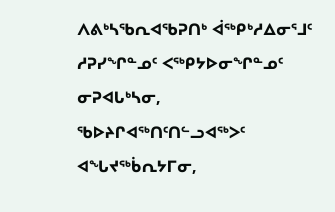ᐱᕕᒃᓴᖃᕆᐊᖃᕈᑎᒃ ᐋᖅᑭᒃᓱᐃᓂᕐᒧᑦ ᓱᕈᓯᖏᓐᓄᑦ ᐸᖅᑭᔭᐅᓂᖏᓐᓄᑦ ᓂᕈᐊᒐᒃᓴᓂ, ᖃᐅᔨᒋᐊᖅᑎᑦᑎᓪᓗᐊᖅᐳᑦ ᐊᖓᔪᖅᑳᕆᔭᒥᓂ,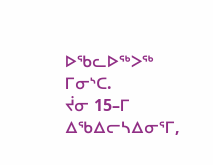ᐅᖃᓚᐅᖅᐳᖅ ᒥᓂᔅᑕ.
ᔫᓂ 15–ᒥ ᐃᖃᐃᓕᓴᐃᓂᕐᒥ,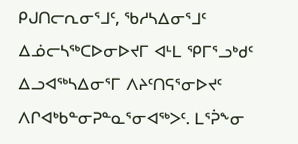ᑭᒍᑎᓕᕆᓂᕐᒧᑦ, ᖃᓱᓴᐃᓂᕐᒧᑦ ᐃᓅᓕᓴᖅᑕᐅᓂᐅᔪᒥ ᐊᒻᒪ ᕿᒥᕐᓗᒃᑯᑦ ᐃᓗᐊᖅᓴᐃᓂᕐᒥ ᐱᔨᑦᑎᕋᕐᓂᐅᔪᑦ ᐱᒋᐊᒃᑲᓐᓂᕈᓐᓇᕐᓂᐊᖅᐳᑦ. ᒪᕐᕉᖕᓂ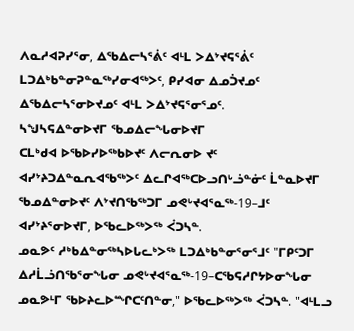ᐱᓇᓱᐊᕈᓯᕐᓂ, ᐃᖃᐃᓕᓴᕐᕖᑦ ᐊᒻᒪ ᐳᐃᔾᔪᕋᕐᕖᑦ ᒪᑐᐃᒃᑲᓐᓂᕈᓐᓇᖅᓯᓂᐊᖅᐳᑦ, ᑭᓯᐊᓂ ᐃᓄᑑᔪᓄᑦ ᐃᖃᐃᓕᓴᕐᓂᐅᔪᓄᑦ ᐊᒻᒪ ᐳᐃᔾᔪᕋᕐᓂᕐᓄᑦ.
ᓴᖑᓴᕋᐃᓐᓂᐅᔪᒥ ᖃᓄᐃᓕᖓᓂᐅᔪᒥ
ᑕᒪᒃᑯᐊ ᐅᖃᐅᓯᐅᖅᑲᐅᔪᑦ ᐱᓕᕆᓂᐅ ᔪᑦ ᐊᓯᔾᔨᑐᐃᓐᓇᕆᐊᖃᖅᐳᑦ ᐃᓚᒋᐊᖅᑕᐅᓗᑎᒡᓘᓐᓃᑦ ᒫᓐᓇᐅᔪᒥ ᖃᓄᐃᓐᓂᐅᔪᑦ ᐱᔾᔪᑎᖃᖅᑐᒥ ᓄᕙᒡᔪᐊᕐᓇᖅ-19–ᒧᑦ ᐊᓯᔾᔨᕐᓂᐅᔪᒥ, ᐅᖃᓚᐅᖅᐳᖅ ᐹᑐᓴᓐ.
ᓄᓇᕗᑦ ᓱᒃᑲᐃᓐᓂᖅᓴᐅᒐᓚᒃᐳᖅ ᒪᑐᐃᒃᑲᓐᓂᕐᓂᕐᒧᑦ "ᒥᑭᑦᑐᒥ ᐃᓱᒫᓘᑎᖃᕐᓂᖓᓂ ᓄᕙᒡᔪᐊᕐᓇᖅ-19–ᑕᖃᕋᓱᒋᔭᐅᓂᖓᓂ ᓄᓇᕗᒻᒥ ᖃᐅᔨᓚᐅᙱᑕᑦᑎᓐᓂ," ᐅᖃᓚᐅᖅᐳᖅ ᐹᑐᓴᓐ. "ᐊᒻᒪᓗ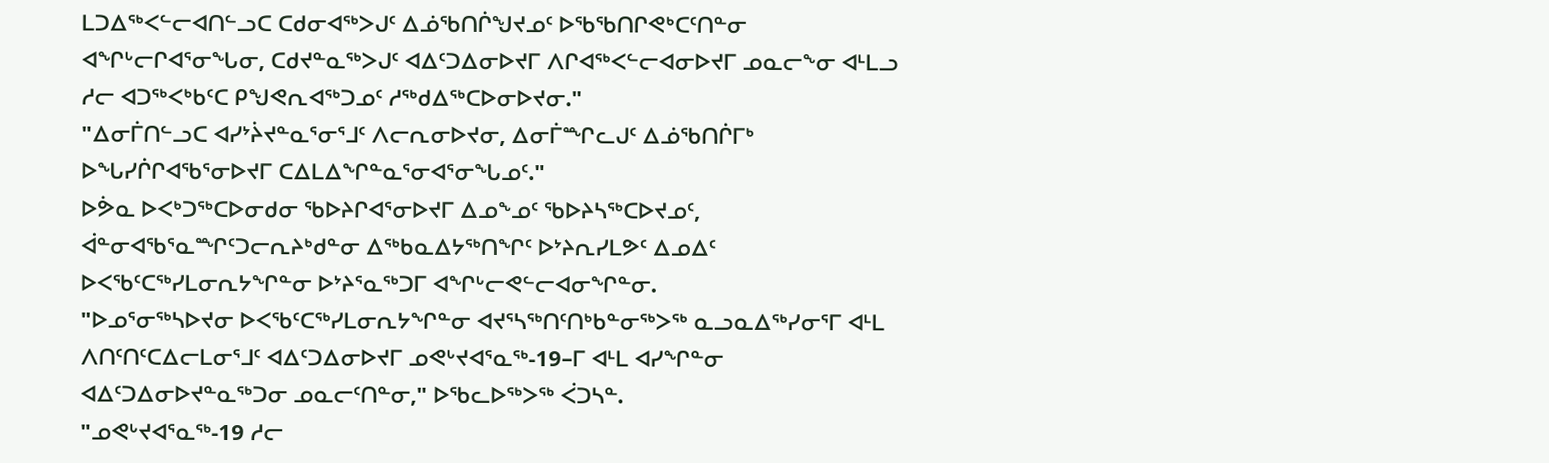ᒪᑐᐃᖅᐸᓪᓕᐊᑎᓪᓗᑕ ᑕᑯᓂᐊᖅᐳᒍᑦ ᐃᓅᖃᑎᒌᖑᔪᓄᑦ ᐅᖃᖃᑎᒋᕙᒃᑕᑦᑎᓐᓂ ᐊᖏᒡᓕᒋᐊᕐᓂᖓᓂ, ᑕᑯᔪᓐᓇᖅᐳᒍᑦ ᐊᐃᑦᑐᐃᓂᐅᔪᒥ ᐱᒋᐊᖅᐸᓪᓕᐊᓂᐅᔪᒥ ᓄᓇᓕᖕᓂ ᐊᒻᒪᓗ ᓱᓕ ᐊᑐᖅᐸᒃᑲᑦᑕ ᑭᖑᕙᕆᐊᖅᑐᓄᑦ ᓱᖅᑯᐃᖅᑕᐅᓂᐅᔪᓂ."
"ᐃᓂᒦᑎᓪᓗᑕ ᐊᓯᔾᔩᔪᓐᓇᕐᓂᕐᒧᑦ ᐱᓕᕆᓂᐅᔪᓂ, ᐃᓂᒦᙱᓚᒍᑦ ᐃᓅᖃᑎᒌᒥᒃ ᐅᖓᓯᒌᒋᐊᖃᕐᓂᐅᔪᒥ ᑕᐃᒪᐃᖏᓐᓇᕐᓂᐊᕐᓂᖓᓄᑦ."
ᐅᕘᓇ ᐅᐸᒃᑐᖅᑕᐅᓂᑯᓂ ᖃᐅᔨᒋᐊᕐᓂᐅᔪᒥ ᐃᓄᖕᓄᑦ ᖃᐅᔨᓴᖅᑕᐅᔪᓄᑦ, ᐋᓐᓂᐊᖃᕐᓇᙱᑦᑐᓕᕆᔨᒃᑯᓐᓂ ᐃᖅᑲᓇᐃᔭᖅᑎᖏᑦ ᐅᔾᔨᕆᓯᒪᕗᑦ ᐃᓄᐃᑦ ᐅᐸᖃᑦᑕᖅᓯᒪᓂᕆᔭᖏᓐᓂ ᐅᔾᔨᕐᓇᖅᑐᒥ ᐊᖏᒡᓕᕙᓪᓕᐊᓂᖏᓐᓂ.
"ᐅᓄᕐᓂᖅᓴᐅᔪᓂ ᐅᐸᖃᑦᑕᖅᓯᒪᓂᕆᔭᖏᓐᓂ ᐊᔪᕐᓴᖅᑎᑦᑎᒃᑲᓐᓂᖅᐳᖅ ᓇᓗᓇᐃᖅᓯᓂᕐᒥ ᐊᒻᒪ ᐱᑎᑦᑎᑦᑕᐃᓕᒪᓂᕐᒧᑦ ᐊᐃᑦᑐᐃᓂᐅᔪᒥ ᓄᕙᒡᔪᐊᕐᓇᖅ-19–ᒥ ᐊᒻᒪ ᐊᓯᖏᓐᓂ ᐊᐃᑦᑐᐃᓂᐅᔪᓐᓇᖅᑐᓂ ᓄᓇᓕᑦᑎᓐᓂ," ᐅᖃᓚᐅᖅᐳᖅ ᐹᑐᓴᓐ.
"ᓄᕙᒡᔪᐊᕐᓇᖅ-19 ᓱᓕ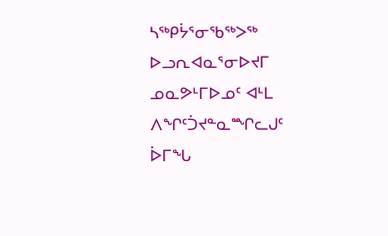ᓴᖅᑭᔮᕐᓂᖃᖅᐳᖅ ᐅᓗᕆᐊᓇᕐᓂᐅᔪᒥ ᓄᓇᕗᒻᒥᐅᓄᑦ ᐊᒻᒪ ᐱᖏᑦᑑᔪᓐᓇᙱᓚᒍᑦ ᐆᒥᖓ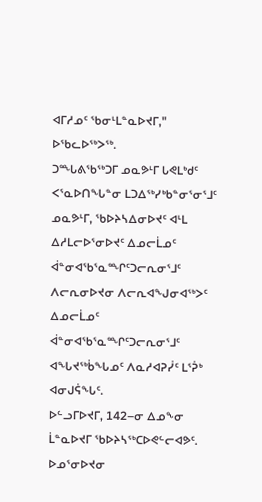ᐊᒥᓱᓄᑦ ᖃᓂᒻᒪᓐᓇᐅᔪᒥ," ᐅᖃᓚᐅᖅᐳᖅ.
ᑐᙵᕕᖃᖅᑐᒥ ᓄᓇᕗᒻᒥ ᒐᕙᒪᒃᑯᑦ ᐸᕐᓇᐅᑎᖓᓐᓂ ᒪᑐᐃᖅᓯᒃᑲᓐᓂᕐᓂᕐᒧᑦ ᓄᓇᕗᒻᒥ, ᖃᐅᔨᓴᐃᓂᐅᔪᑦ ᐊᒻᒪ ᐃᓱᒪᓕᐅᕐᓂᐅᔪᑦ ᐃᓄᓕᒫᓄᑦ ᐋᓐᓂᐊᖃᕐᓇᙱᑦᑐᓕᕆᓂᕐᒧᑦ ᐱᓕᕆᓂᐅᔪᓂ ᐱᓕᕆᐊᖑᓂᐊᖅᐳᑦ ᐃᓄᓕᒫᓄᑦ ᐋᓐᓂᐊᖃᕐᓇᙱᑦᑐᓕᕆᓂᕐᒧᑦ ᐊᖓᔪᖅᑳᖓᓄᑦ ᐱᓇᓱᐊᕈᓰᑦ ᒪᕐᕉᒃ ᐊᓂᒍᕌᖓᑦ.
ᐅᓪᓗᒥᐅᔪᒥ, 142–ᓂ ᐃᓄᖕᓂ ᒫᓐᓇᐅᔪᒥ ᖃᐅᔨᓴᖅᑕᐅᕙᓪᓕᐊᕗᑦ.
ᐅᓄᕐᓂᐅᔪᓂ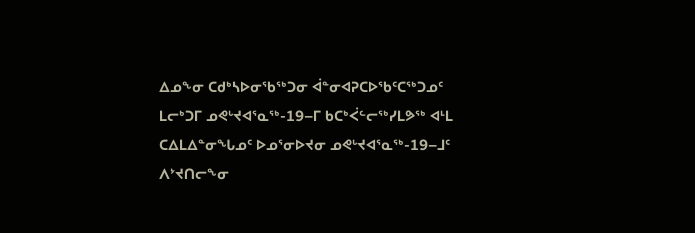ᐃᓄᖕᓂ ᑕᑯᒃᓴᐅᓂᖃᖅᑐᓂ ᐋᓐᓂᐊᕈᑕᐅᖃᑦᑕᖅᑐᓄᑦ ᒪᓕᒃᑐᒥ ᓄᕙᒡᔪᐊᕐᓇᖅ-19–ᒥ ᑲᑕᒃᐹᓪᓕᖅᓯᒪᕗᖅ ᐊᒻᒪ ᑕᐃᒪᐃᓐᓂᖓᓄᑦ ᐅᓄᕐᓂᐅᔪᓂ ᓄᕙᒡᔪᐊᕐᓇᖅ-19–ᒧᑦ ᐱᔾᔪᑎᓕᖕᓂ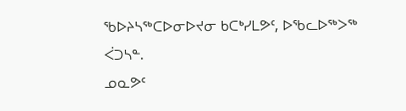ᖃᐅᔨᓴᖅᑕᐅᓂᐅᔪᓂ ᑲᑕᒃᓯᒪᕗᑦ, ᐅᖃᓚᐅᖅᐳᖅ ᐹᑐᓴᓐ.
ᓄᓇᕗᑦ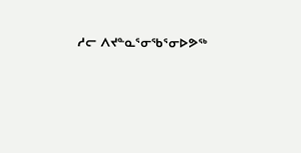ᓱᓕ ᐱᔪᓐᓇᕐᓂᖃᕐᓂᐅᕗᖅ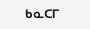ᑲᓇᑕᒥ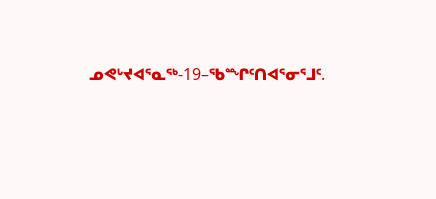ᓄᕙᒡᔪᐊᕐᓇᖅ-19–ᖃᙱᑦᑎᐊᕐᓂᕐᒧᑦ.